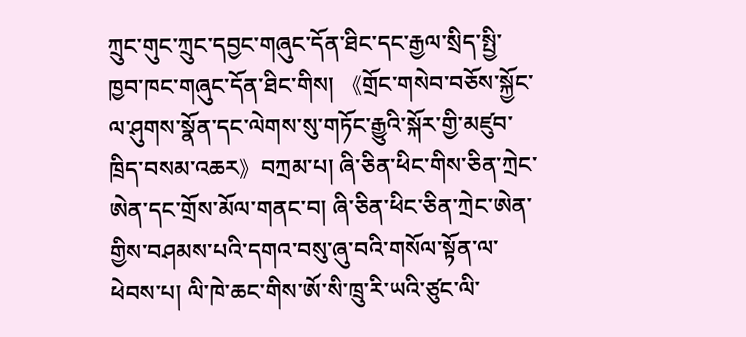ཀྲུང་གུང་ཀྲུང་དབྱང་གཞུང་དོན་ཐིང་དང་རྒྱལ་སྲིད་སྤྱི་ཁྱབ་ཁང་གཞུང་དོན་ཐིང་གིས། 《གྲོང་གསེབ་བཅོས་སྐྱོང་ལ་ཤུགས་སྣོན་དང་ལེགས་སུ་གཏོང་རྒྱུའི་སྐོར་གྱི་མཛུབ་ཁྲིད་བསམ་འཆར》བཀྲམ་པ། ཞི་ཅིན་ཕིང་གིས་ཅིན་ཀྲེང་ཨེན་དང་གྲོས་མོལ་གནང་བ། ཞི་ཅིན་ཕིང་ཅིན་ཀྲེང་ཨེན་གྱིས་བཤམས་པའི་དགའ་བསུ་ཞུ་བའི་གསོལ་སྟོན་ལ་ཕེབས་པ། ལི་ཁེ་ཆང་གིས་ཨོ་སི་ཁྲུ་རི་ཡའི་ཙུང་ལི་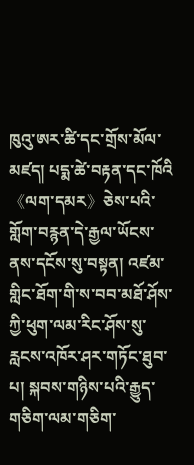ཁུའུ་ཨར་ཚི་དང་གྲོས་མོལ་མཛད། པདྨ་ཚེ་བརྟན་དང་ཁོའི《ལག་དམར》ཅེས་པའི་གློག་བརྙན་དེ་རྒྱལ་ཡོངས་ནས་དངོས་སུ་བསྟན། འཛམ་གླིང་ཐོག་གི་ས་བབ་མཐོ་ཤོས་ཀྱི་ཕུག་ལམ་རིང་ཤོས་སུ་རླངས་འཁོར་ཤར་གཏོང་ཐུབ་པ། སྐབས་གཉིས་པའི་རྒྱུད་གཅིག་ལམ་གཅིག་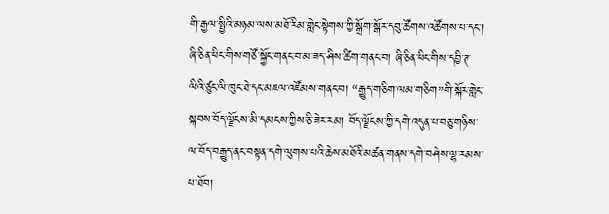གི་རྒྱལ་སྤྱིའི་མཉམ་ལས་མཐོ་རིམ་གླེང་སྟེགས་ཀྱི་སྒྲོག་སྒོར་དབུ་ཚོགས་འཚོགས་པ་དང་། ཞི་ཅིན་ཕིང་གིས་གཙོ་སྐྱོང་གནང་བ་མ་ཟད་ཤིས་ཚིག་གནང་བ། ཞི་ཅིན་ཕིང་གིས་དབྱི་ཊ་ལིའི་ཙུང་ལི་ཁུང་ཐེ་དང་མཇལ་འཛོམས་གནང་བ། “རྒྱུད་གཅིག་ལམ་གཅིག”གི་སྐོར་གླེང་སྐབས་བོད་ལྗོངས་མི་དམངས་ཀྱིས་ཅི་ཟེར་རམ། བོད་ལྗོངས་ཀྱི་དགེ་འདུན་པ་བཅུ་གཉིས་ལ་བོད་བརྒྱུད་ནང་བསྟན་དགེ་ལུགས་པའི་ཆེས་མཐོའི་མཚན་གནས་དགེ་བཤེས་ལྷ་རམས་པ་ཐོབ།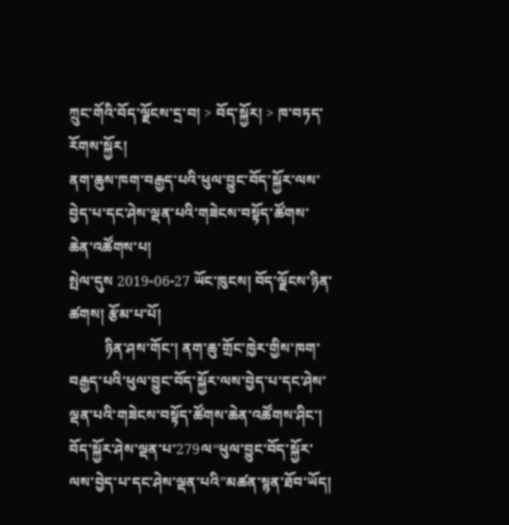ཀྲུང་གོའི་བོད་ལྗོངས་དྲ་བ། > བོད་སྐྱོར། > ཁ་བཏད་རོགས་སྐྱོར།
ནག་ཆུས་ཁག་བརྒྱད་པའི་ཕུལ་བྱུང་བོད་སྐྱོར་ལས་བྱེད་པ་དང་ཤེས་ལྡན་པའི་གཟེངས་བསྟོད་ཚོགས་ཆེན་འཚོགས་པ།
སྤེལ་དུས 2019-06-27 ཡོང་ཁུངས། བོད་ལྗོངས་ཉིན་ཚགས། རྩོམ་པ་པོ།
          ཉིན་ཤས་གོང་། ནག་ཆུ་གྲོང་ཁྱེར་གྱིས་ཁག་བརྒྱད་པའི་ཕུལ་བྱུང་བོད་སྐྱོར་ལས་བྱེད་པ་དང་ཤེས་ལྡན་པའི་གཟེངས་བསྟོད་ཚོགས་ཆེན་འཚོགས་ཤིང་། བོད་སྐྱོར་ཤེས་ལྡན་པ་279ལ“ཕུལ་བྱུང་བོད་སྐྱོར་ལས་བྱེད་པ་དང་ཤེས་ལྡན་པའི”མཚན་སྙན་ཐོབ་ཡོད།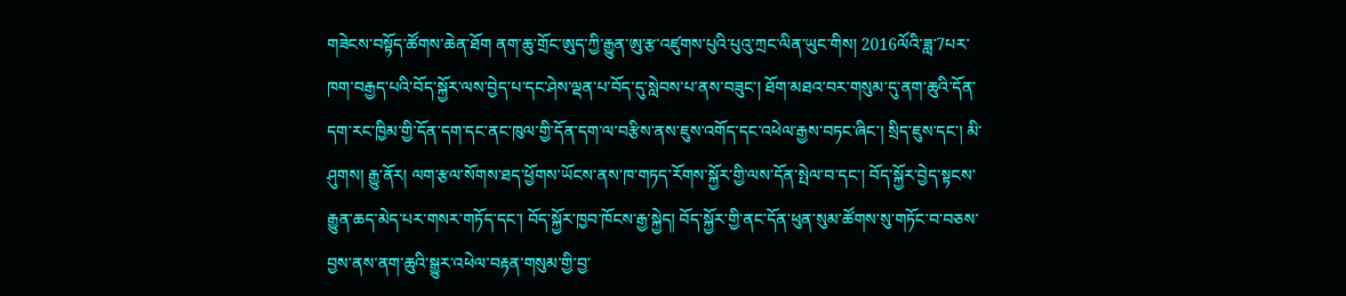གཟེངས་བསྟོད་ཚོགས་ཆེན་ཐོག ནག་ཆུ་གྲོང་ཨུད་ཀྱི་རྒྱུན་ཨུ་རྩ་འཛུགས་པུའི་པུའུ་ཀྲང་ལིན་ཡུང་གིས། 2016ལོའི་ཟླ་7པར་ཁག་བརྒྱད་པའི་བོད་སྐྱོར་ལས་བྱེད་པ་དང་ཤེས་ལྡན་པ་བོད་དུ་སླེབས་པ་ནས་བཟུང་། ཐོག་མཐའ་བར་གསུམ་དུ་ནག་ཆུའི་དོན་དག་རང་ཁྱིམ་གྱི་དོན་དག་དང་ནང་ཁུལ་གྱི་དོན་དག་ལ་བརྩིས་ནས་ཇུས་འགོད་དང་འཕེལ་རྒྱས་བཏང་ཞིང་། སྲིད་ཇུས་དང་། མི་ཤུགས། རྒྱུ་ནོར། ལག་རྩལ་སོགས་ཐད་ཕྱོགས་ཡོངས་ནས་ཁ་གཏད་རོགས་སྐྱོར་གྱི་ལས་དོན་སྤེལ་བ་དང་། བོད་སྐྱོར་བྱེད་སྟངས་རྒྱུན་ཆད་མེད་པར་གསར་གཏོད་དང་། བོད་སྐྱོར་ཁྱབ་ཁོངས་རྒྱ་སྐྱེད། བོད་སྐྱོར་གྱི་ནང་དོན་ཕུན་སུམ་ཚོགས་སུ་གཏོང་བ་བཅས་བྱས་ནས་ནག་ཆུའི་སྒྱུར་འཕེལ་བརྟན་གསུམ་གྱི་བྱ་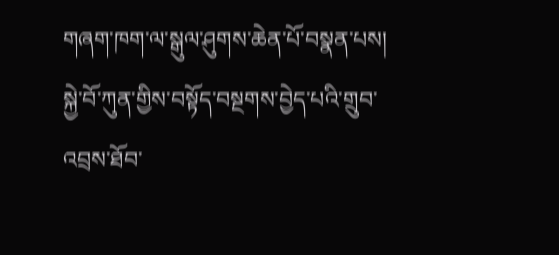གཞག་ཁག་ལ་སྒུལ་ཤུགས་ཆེན་པོ་བསྣན་པས། སྐྱེ་བོ་ཀུན་གྱིས་བསྟོད་བསྔགས་བྱེད་པའི་གྲུབ་འབྲས་ཐོབ་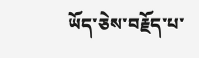ཡོད་ཅེས་བརྗོད་པ་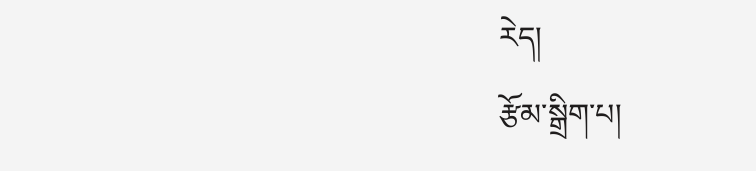རེད།
རྩོམ་སྒྲིག་པ།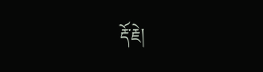རྡོ་རྗེ།